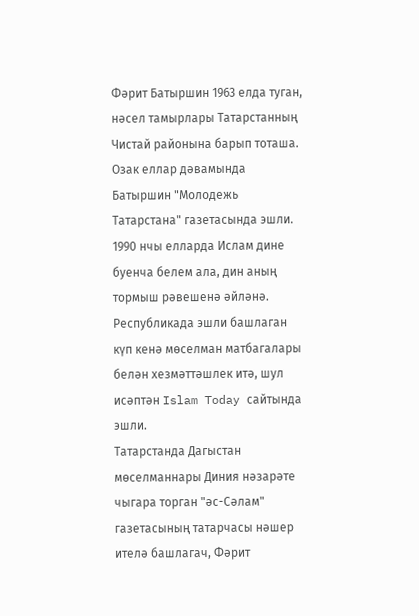Фәрит Батыршин 1963 елда туган, нәсел тамырлары Татарстанның Чистай районына барып тоташа. Озак еллар дәвамында Батыршин "Молодежь Татарстана" газетасында эшли. 1990 нчы елларда Ислам дине буенча белем ала, дин аның тормыш рәвешенә әйләнә. Республикада эшли башлаган күп кенә мөселман матбагалары белән хезмәттәшлек итә, шул исәптән Islam Today сайтында эшли.
Татарстанда Дагыстан мөселманнары Диния нәзарәте чыгара торган "әс-Сәлам" газетасының татарчасы нәшер ителә башлагач, Фәрит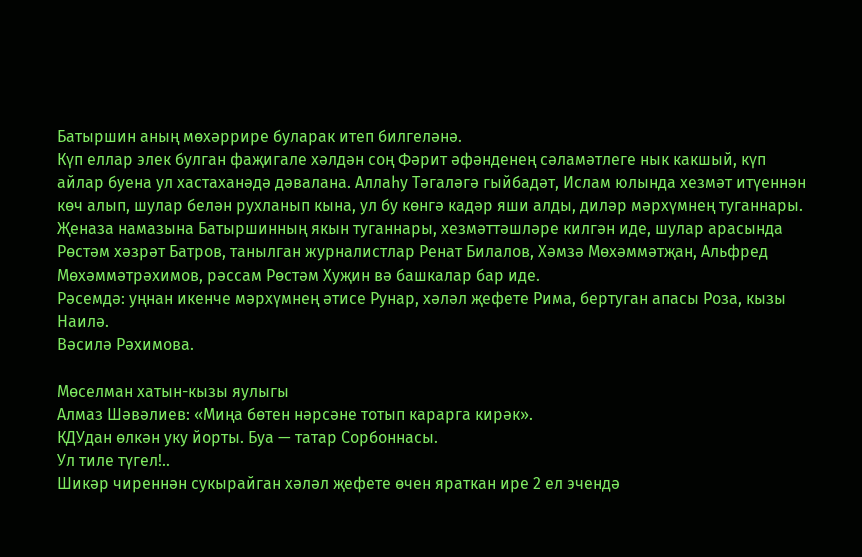Батыршин аның мөхәррире буларак итеп билгеләнә.
Күп еллар элек булган фаҗигале хәлдән соң Фәрит әфәнденең сәламәтлеге нык какшый, күп айлар буена ул хастаханәдә дәвалана. Аллаһу Тәгаләгә гыйбадәт, Ислам юлында хезмәт итүеннән көч алып, шулар белән рухланып кына, ул бу көнгә кадәр яши алды, диләр мәрхүмнең туганнары.
Җеназа намазына Батыршинның якын туганнары, хезмәттәшләре килгән иде, шулар арасында Рөстәм хәзрәт Батров, танылган журналистлар Ренат Билалов, Хәмзә Мөхәммәтҗан, Альфред Мөхәммәтрәхимов, рәссам Рөстәм Хуҗин вә башкалар бар иде.
Рәсемдә: уңнан икенче мәрхүмнең әтисе Рунар, хәләл җефете Рима, бертуган апасы Роза, кызы Наилә.
Вәсилә Рәхимова.

Мөселман хатын-кызы яулыгы
Алмаз Шәвәлиев: «Миңа бөтен нәрсәне тотып карарга кирәк».
КДУдан өлкән уку йорты. Буа — татар Сорбоннасы.
Ул тиле түгел!..
Шикәр чиреннән сукырайган хәләл җефете өчен яраткан ире 2 ел эчендә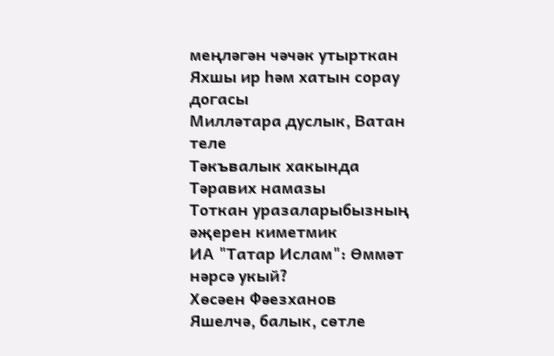меңләгән чәчәк утырткан
Яхшы ир һәм хатын сорау догасы
Милләтара дуслык, Ватан теле
Тәкъвалык хакында
Тәравих намазы
Тоткан уразаларыбызның әҗерен киметмик
ИА "Татар Ислам": Өммәт нәрсә укый?
Хөсәен Фәезханов
Яшелчә, балык, сөтле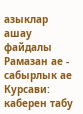азыклар ашау файдалы
Рамазан ае - сабырлык ае
Курсави: каберен табу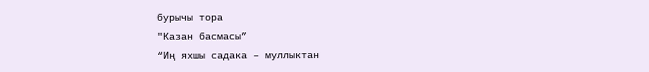бурычы тора
"Казан басмасы”
“Иң яхшы садака – муллыктан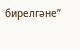бирелгәне”